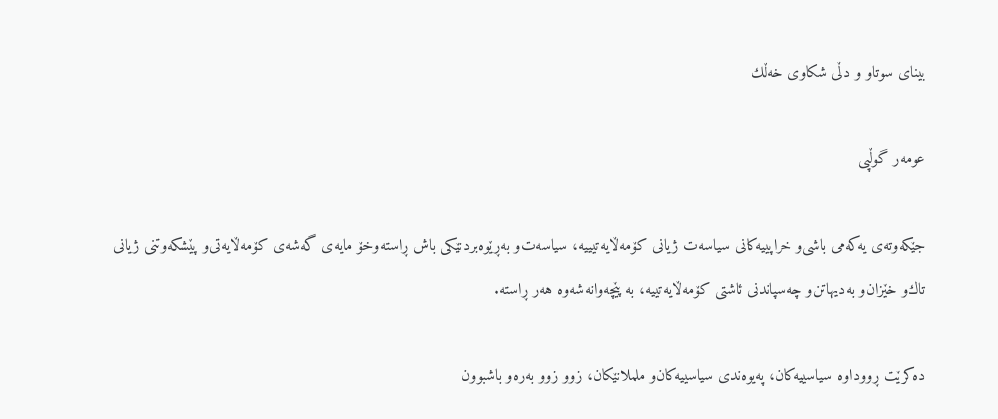بینای‌ سوتاو و دڵی‌ شكاوی‌ خه‌ڵك

عومەر گوڵپی

جێكه‌وته‌ی‌ یه‌كه‌می‌ باشی‌‌و خراپییه‌كانی‌ سیاسه‌ت ژیانی‌ كۆمه‌ڵایه‌تیییه‌، سیاسه‌ت‌و به‌ڕێوه‌بردنێكی‌ باش ڕاسته‌وخۆ مایه‌ی‌ گه‌شه‌ی‌ كۆمه‌ڵایه‌تی‌‌و پێشكه‌وتنی‌ ژیانی‌ تاك‌و خێزان‌و به‌دیهاتن‌و چه‌سپاندنی‌ ئاشتی‌ كۆمه‌ڵایه‌تییه‌، به‌ پێچه‌وانه‌شه‌وه‌ هه‌ر ڕاسته‌.

ده‌كرێت ڕووداوه‌ سیاسییه‌كان، په‌یوه‌ندی‌ سیاسییه‌كان‌و ململانێكان، زوو زوو به‌ره‌و باشبوون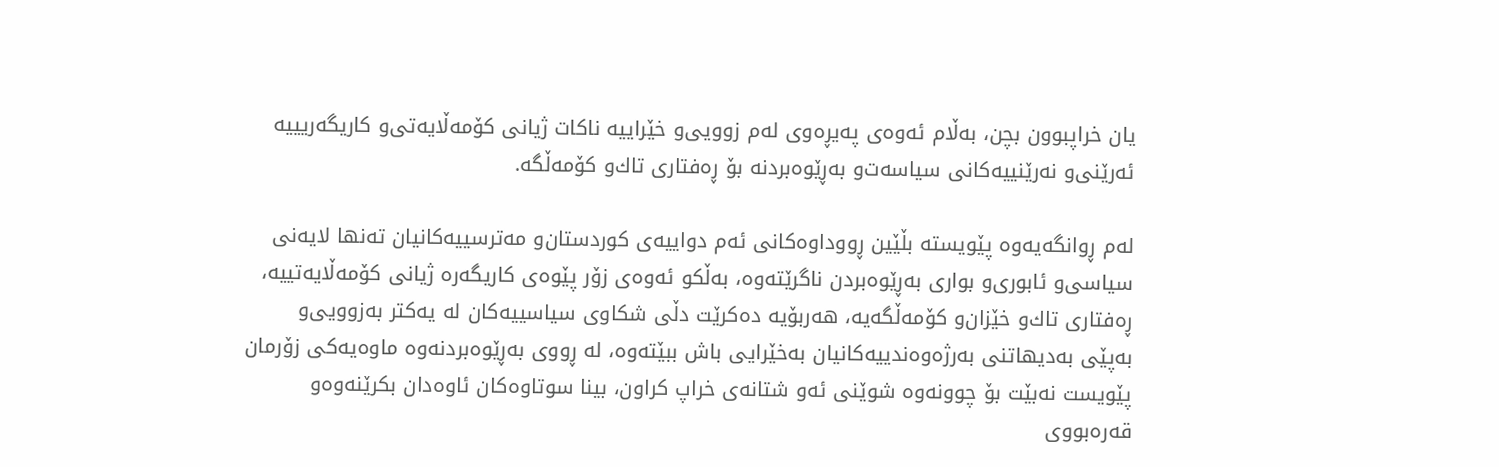یان خراپبوون بچن، به‌ڵام ئه‌وه‌ی‌ په‌یڕه‌وی‌ له‌م زوویی‌‌و خێراییه‌ ناكات ژیانی‌ كۆمه‌ڵایه‌تی‌‌و كاریگه‌ریییه‌ ئه‌رێنی‌‌و نه‌رێنییه‌كانی‌ سیاسه‌ت‌و به‌ڕێوه‌بردنه‌ بۆ ڕه‌فتاری‌ تاك‌و كۆمه‌ڵگه‌.

له‌م ڕوانگه‌یه‌وه‌ پێویسته‌ بڵێین ڕووداوه‌كانی‌ ئه‌م دواییه‌ی‌ كوردستان‌و مه‌ترسییه‌كانیان ته‌نها لایه‌نی‌ سیاسی‌‌و ئابوری‌‌و بواری‌ به‌ڕێوه‌بردن ناگرێته‌وه‌، به‌ڵكو ئه‌وه‌ی‌ زۆر پێوه‌ی‌ كاریگه‌ره‌ ژیانی‌ كۆمه‌ڵایه‌تییه‌، ڕه‌فتاری‌ تاك‌و خێزان‌و كۆمه‌ڵگه‌یه‌، هه‌ربۆیه‌ ده‌كرێت دڵی‌ شكاوی‌ سیاسییه‌كان له‌ یه‌كتر به‌زوویی‌‌و به‌پێی‌ به‌دیهاتنی‌ به‌رژه‌وه‌ندییه‌كانیان به‌خێرایی‌ باش ببێته‌وه‌، له‌ ڕووی‌ به‌ڕێوه‌بردنه‌وه‌ ماوه‌یه‌كی‌ زۆرمان پێویست نه‌بێت بۆ چوونه‌وه‌ شوێنی‌ ئه‌و شتانه‌ی‌ خراپ كراون، بینا سوتاوه‌كان ئاوه‌دان بكرێنه‌وه‌و قه‌ره‌بووی‌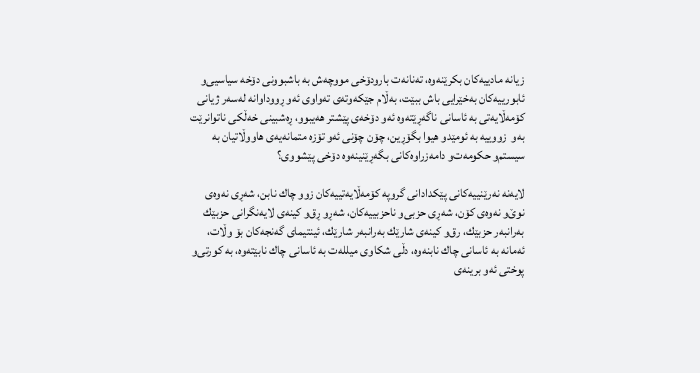زیانه‌ مادییه‌كان بكرێنه‌وه‌، ته‌نانه‌ت بارودۆخی‌ مووچه‌ش به‌ باشبوونی‌ دۆخه‌ سیاسیی‌و ئابورییه‌كان به‌خێرایی‌ باش ببێت، به‌ڵام جێكه‌وته‌ی‌ ته‌واوی‌ ئه‌و ڕووداوانه‌ له‌سه‌ر ژیانی‌ كۆمه‌ڵایه‌تی‌ به‌ ئاسانی‌ ناگه‌ڕێته‌وه‌ ئه‌و دۆخه‌ی‌ پێشتر هه‌یبوو، ڕه‌شبینی‌ خه‌ڵكی‌ ناتوانرێت به‌و  زووییه‌ به‌ ئومێدو هیوا بگۆڕین، چۆن چۆنی‌ ئه‌و تۆزه‌ متمانه‌یه‌ی‌ هاووڵاتیان به‌ سیستم‌و حكومه‌ت‌و دامه‌زراوه‌كانی‌ بگه‌ڕێنینه‌وه‌ دۆخی‌ پێشووی‌؟

لایه‌نه‌ نه‌رێنییه‌كانی‌ پێكدادانی‌ گروپه‌ كۆمه‌ڵایه‌تییه‌كان زوو چاك نابن، شه‌ڕی‌ نه‌وه‌ی‌ نوێ‌و نه‌وه‌ی‌ كۆن، شه‌ڕی‌ حزبی‌‌و ناحزبییه‌كان، شه‌ڕ‌و ڕق‌و كینه‌ی‌ لایه‌نگرانی‌ حزبێك به‌رانبه‌ر حزبێك، رق‌و كینه‌ی‌ شارێك به‌رانبه‌ر شارێك، ئینتیمای‌ گه‌نجه‌كان بۆ وڵات، ئه‌مانه‌ به‌ ئاسانی‌ چاك نابنه‌وه‌، دڵی‌ شكاوی‌ میلله‌ت به‌ ئاسانی‌ چاك نابێته‌وه‌، به‌ كورتی‌‌و پوختی‌ ئه‌و برینه‌ی‌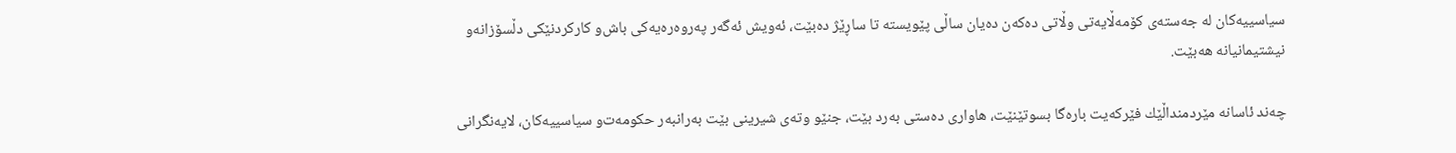سیاسییه‌كان له‌ جه‌سته‌ی‌ كۆمه‌ڵایه‌تی‌ وڵاتی‌ ده‌كه‌ن ده‌یان ساڵی‌ پێویسته‌ تا ساڕێژ ده‌بێت، ئه‌ویش ئه‌گه‌ر په‌روه‌ره‌یه‌كی‌ باش‌و كاركردنێكی‌ دڵسۆزانه‌و نیشتیمانیانه‌ هه‌بێت.

چه‌ند ئاسانه‌ مێردمنداڵێك فێركه‌یت باره‌گا بسوتێنێت، هاواری‌ ده‌ستی‌ به‌رد بێت، جنێو وته‌ی‌ شیرینی‌ بێت به‌رانبه‌ر حكومه‌ت‌و سیاسییه‌كان، لایه‌نگرانی‌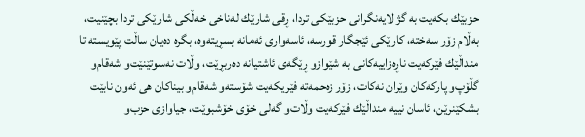حزبێك بكه‌یت به‌ گژ لایه‌نگرانی‌ حزبێكی‌ تردا، ڕقی‌ شارێك له‌ناخی‌ خه‌ڵكی‌ شارێكی‌ تردا بچێنیت، به‌ڵام زۆر سه‌خته‌، كارێكی‌ ئێجگار قورسه‌، ئاسه‌واری‌ ئه‌مانه‌ بسڕیته‌وه‌، بگره‌ ده‌یان ساڵت پێویسته‌ تا منداڵێك فێركه‌یت ناڕه‌زاییه‌كانی‌ به‌ شێوازو ڕێگه‌ی‌ ئاشتیانه‌ ده‌ربڕێت، وڵات نه‌سوتێنێت‌و شه‌قام‌و گڵۆپ‌و پاركه‌كان وێران نه‌كات، زۆر زه‌حمه‌ته‌ فێریكه‌یت شۆسته‌و شه‌قام‌و بیناكان هی‌ ئه‌ون نابێت بشكێنرێن، ئاسان نییه‌ منداڵێك فێركه‌یت وڵات‌و گه‌لی‌ خۆی‌ خۆشبوێت، جیاوازی‌ حزب‌و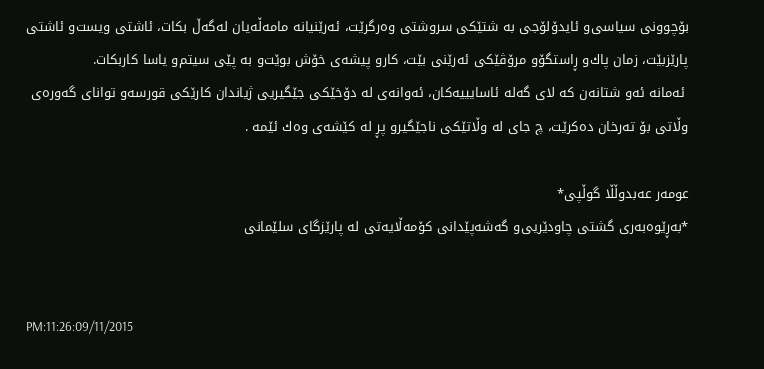بۆچوونی‌ سیاسی‌‌و ئایدۆلۆجی‌ به‌ شتێكی‌ سروشتی‌ وه‌رگرێت، ئه‌رێنیانه‌ مامه‌ڵه‌یان له‌گه‌ڵ بكات، ئاشتی‌ ویست‌و ئاشتی‌ پارێزبێت، زمان پاك‌و ڕاستگۆو مرۆڤێكی‌ ئه‌رێنی‌ بێت، كار‌و پیشه‌ی‌ خۆش بوێت‌و به‌ پێی‌ سیتم‌و یاسا كاربكات.
 ئه‌مانه‌ ئه‌و شتانه‌ن كه‌ لای‌ گه‌له‌ ئاسایییه‌كان، ئه‌وانه‌ی‌ له‌ دۆخێكی‌ جێگیریی‌ ژیاندان كارێكی‌ قورسه‌و توانای‌ گه‌وره‌ی‌ وڵاتی‌ بۆ ته‌رخان ده‌كرێت، چ جای‌ له‌ وڵاتێكی‌ ناجێگیرو پڕ له‌ كێشه‌ی‌ وه‌ك ئێمه‌ .

عومه‌ر عه‌بدوڵڵا گوڵپی‌*
*به‌ڕێوه‌به‌ری‌ گشتی‌ چاودێریی‌‌و گه‌شه‌پێدانی‌ كۆمه‌ڵایه‌تی‌ له‌ پارێزگای‌ سلێمانی‌


PM:11:26:09/11/2015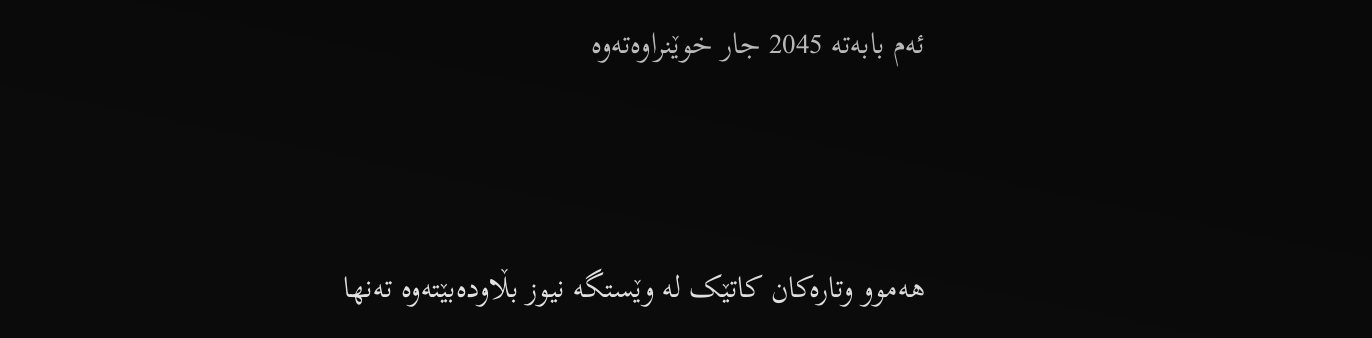ئه‌م بابه‌ته 2045 جار خوێنراوه‌ته‌وه‌‌



هەموو وتارەکان کاتێک لە وێستگە نیوز بڵاودەبێتەوە تەنها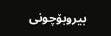بیروبۆچونی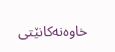خاوەنەکانێتی